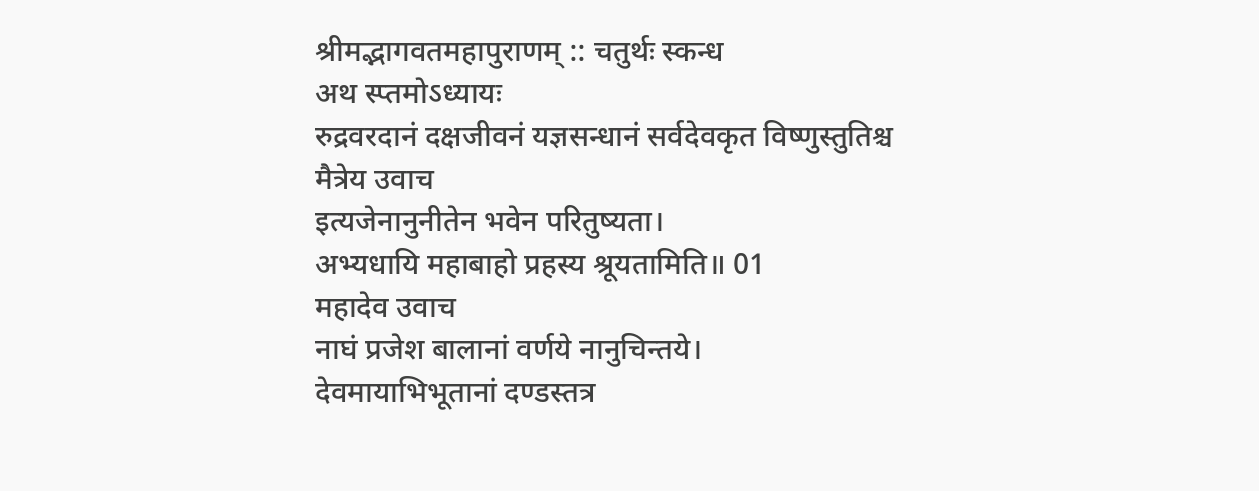श्रीमद्भागवतमहापुराणम् :: चतुर्थः स्कन्ध
अथ स्प्तमोऽध्यायः
रुद्रवरदानं दक्षजीवनं यज्ञसन्धानं सर्वदेवकृत विष्णुस्तुतिश्च
मैत्रेय उवाच
इत्यजेनानुनीतेन भवेन परितुष्यता।
अभ्यधायि महाबाहो प्रहस्य श्रूयतामिति॥ 01
महादेव उवाच
नाघं प्रजेश बालानां वर्णये नानुचिन्तये।
देवमायाभिभूतानां दण्डस्तत्र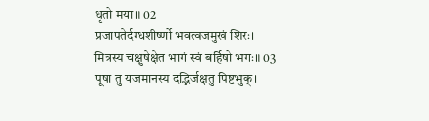धृतो मया॥ 02
प्रजापतेर्दग्धशीर्ष्णो भवत्वजमुखं शिरः।
मित्रस्य चक्षुषेक्षेत भागं स्वं बर्हिषो भगः॥ 03
पूषा तु यजमानस्य दद्भिर्जक्षतु पिष्टभुक्।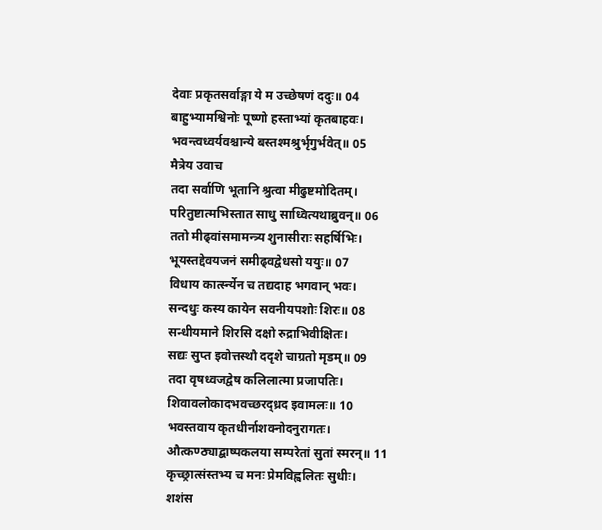देवाः प्रकृतसर्वाङ्गा ये म उच्छेषणं ददुः॥ 04
बाहुभ्यामश्विनोः पूष्णो हस्ताभ्यां कृतबाहवः।
भवन्त्वध्वर्यवश्चान्ये बस्तश्मश्रुर्भृगुर्भवेत्॥ 05
मैत्रेय उवाच
तदा सर्वाणि भूतानि श्रुत्वा मीढुष्टमोदितम्।
परितुष्टात्मभिस्तात साधु साध्वित्यथाब्रुवन्॥ 06
ततो मीढ्वांसमामन्त्र्य शुनासीराः सहर्षिभिः।
भूयस्तद्देवयजनं समीढ्वद्वेधसो ययुः॥ 07
विधाय कार्त्स्न्येन च तद्यदाह भगवान् भवः।
सन्दधुः कस्य कायेन सवनीयपशोः शिरः॥ 08
सन्धीयमाने शिरसि दक्षो रुद्राभिवीक्षितः।
सद्यः सुप्त इवोत्तस्थौ ददृशे चाग्रतो मृडम्॥ 09
तदा वृषध्वजद्वेष कलिलात्मा प्रजापतिः।
शिवावलोकादभवच्छरद्ध्रद इवामलः॥ 10
भवस्तवाय कृतधीर्नाशक्नोदनुरागतः।
औत्कण्ठ्याद्बाष्पकलया सम्परेतां सुतां स्मरन्॥ 11
कृच्छ्रात्संस्तभ्य च मनः प्रेमविह्वलितः सुधीः।
शशंस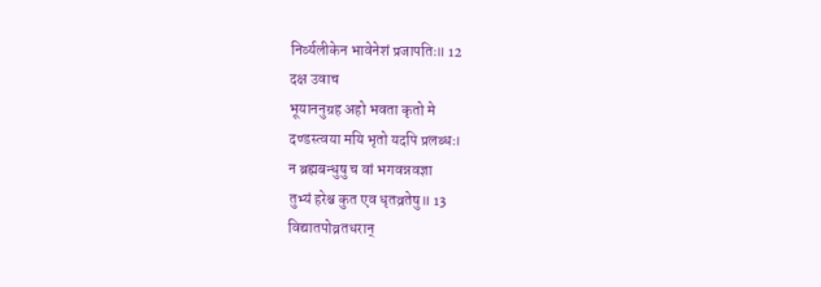निर्व्यलीकेन भावेनेशं प्रजापतिः॥ 12
दक्ष उवाच
भूयाननुग्रह अहो भवता कृतो मे
दण्डस्त्वया मयि भृतो यदपि प्रलब्धः।
न ब्रह्मबन्धुषु च वां भगवन्नवज्ञा
तुभ्यं हरेश्च कुत एव धृतव्रतेषु॥ 13
विद्यातपोव्रतधरान्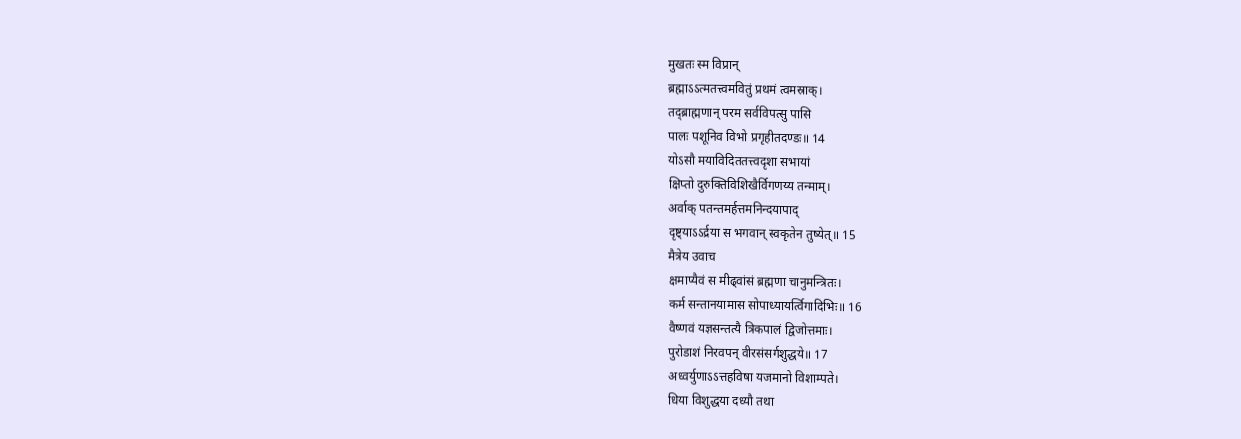मुखतः स्म विप्रान्
ब्रह्माऽऽत्मतत्त्वमवितुं प्रथमं त्वमस्राक्।
तद्ब्राह्मणान् परम सर्वविपत्सु पासि
पालः पशूनिव विभो प्रगृहीतदण्डः॥ 14
योऽसौ मयाविदिततत्त्वदृशा सभायां
क्षिप्तो दुरुक्तिविशिखैर्विगणय्य तन्माम्।
अर्वाक् पतन्तमर्हत्तमनिन्दयापाद्
दृष्ट्याऽऽर्द्रया स भगवान् स्वकृतेन तुष्येत्॥ 15
मैत्रेय उवाच
क्षमाप्यैवं स मीढ्वांसं ब्रह्मणा चानुमन्त्रितः।
कर्म सन्तानयामास सोपाध्यायर्त्विगादिभिः॥ 16
वैष्णवं यज्ञसन्तत्यै त्रिकपालं द्विजोत्तमाः।
पुरोडाशं निरवपन् वीरसंसर्गशुद्धये॥ 17
अध्वर्युणाऽऽत्तहविषा यजमानो विशाम्पते।
धिया विशुद्धया दध्यौ तथा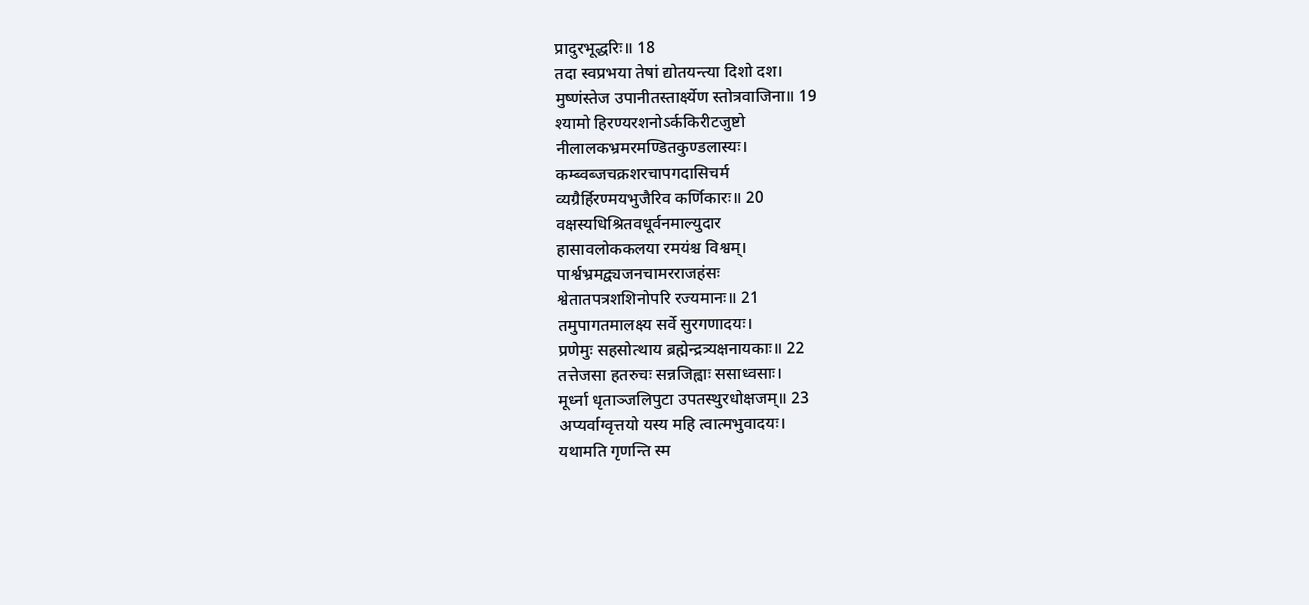प्रादुरभूद्धरिः॥ 18
तदा स्वप्रभया तेषां द्योतयन्त्या दिशो दश।
मुष्णंस्तेज उपानीतस्तार्क्ष्येण स्तोत्रवाजिना॥ 19
श्यामो हिरण्यरशनोऽर्ककिरीटजुष्टो
नीलालकभ्रमरमण्डितकुण्डलास्यः।
कम्ब्वब्जचक्रशरचापगदासिचर्म
व्यग्रैर्हिरण्मयभुजैरिव कर्णिकारः॥ 20
वक्षस्यधिश्रितवधूर्वनमाल्युदार
हासावलोककलया रमयंश्च विश्वम्।
पार्श्वभ्रमद्व्यजनचामरराजहंसः
श्वेतातपत्रशशिनोपरि रज्यमानः॥ 21
तमुपागतमालक्ष्य सर्वे सुरगणादयः।
प्रणेमुः सहसोत्थाय ब्रह्मेन्द्रत्र्यक्षनायकाः॥ 22
तत्तेजसा हतरुचः सन्नजिह्वाः ससाध्वसाः।
मूर्ध्ना धृताञ्जलिपुटा उपतस्थुरधोक्षजम्॥ 23
अप्यर्वाग्वृत्तयो यस्य महि त्वात्मभुवादयः।
यथामति गृणन्ति स्म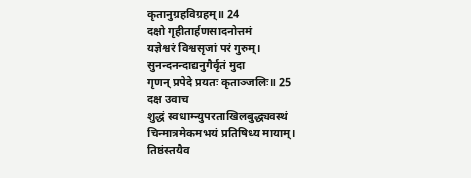कृतानुग्रहविग्रहम्॥ 24
दक्षो गृहीतार्हणसादनोत्तमं
यज्ञेश्वरं विश्वसृजां परं गुरुम्।
सुनन्दनन्दाद्यनुगैर्वृतं मुदा
गृणन् प्रपेदे प्रयतः कृताञ्जलिः॥ 25
दक्ष उवाच
शुद्धं स्वधाम्न्युपरताखिलबुद्ध्यवस्थं
चिन्मात्रमेकमभयं प्रतिषिध्य मायाम्।
तिष्ठंस्तयैव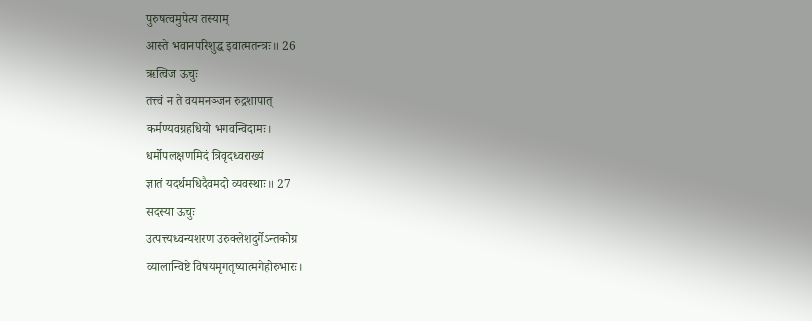पुरुषत्वमुपेत्य तस्याम्
आस्ते भवानपरिशुद्ध इवात्मतन्त्रः॥ 26
ऋत्विज ऊचुः
तत्त्वं न ते वयमनञ्जन रुद्रशापात्
कर्मण्यवग्रहधियो भगवन्विदामः।
धर्मोपलक्षणमिदं त्रिवृदध्वराख्यं
ज्ञातं यदर्थमधिदैवमदो व्यवस्थाः॥ 27
सदस्या ऊचुः
उत्पत्त्यध्वन्यशरण उरुक्लेशदुर्गेऽन्तकोग्र
व्यालान्विष्टे विषयमृगतृष्यात्मगेहोरुभारः।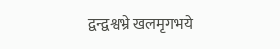द्वन्द्वश्वभ्रे खलमृगभये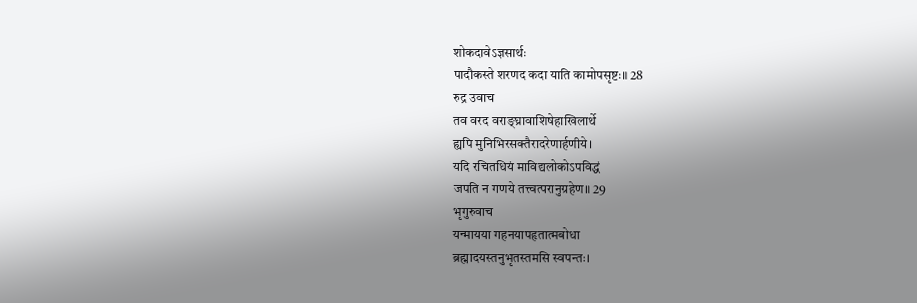शोकदावेऽज्ञसार्थः
पादौकस्ते शरणद कदा याति कामोपसृष्टः॥ 28
रुद्र उवाच
तव वरद वराङ्घ्रावाशिषेहाखिलार्थे
ह्यपि मुनिभिरसक्तैरादरेणार्हणीये।
यदि रचितधियं माविद्यलोकोऽपविद्धं
जपति न गणये तत्त्वत्परानुग्रहेण॥ 29
भृगुरुवाच
यन्मायया गहनयापहृतात्मबोधा
ब्रह्मादयस्तनुभृतस्तमसि स्वपन्तः।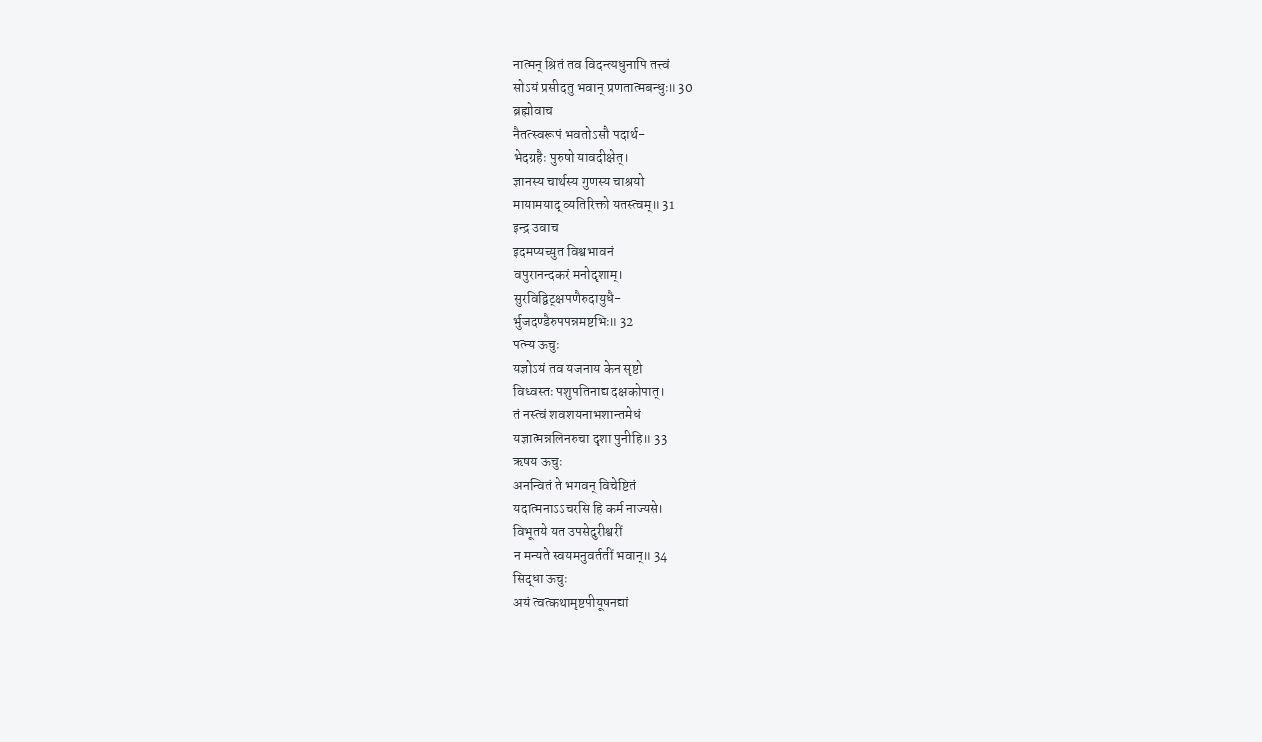नात्मन् श्रितं तव विदन्त्यधुनापि तत्त्वं
सोऽयं प्रसीदतु भवान् प्रणतात्मबन्धुः॥ 30
ब्रह्मोवाच
नैतत्स्वरूपं भवतोऽसौ पदार्थ-
भेदग्रहैः पुरुषो यावदीक्षेत्।
ज्ञानस्य चार्थस्य गुणस्य चाश्रयो
मायामयाद् व्यतिरिक्तो यतस्त्वम्॥ 31
इन्द्र उवाच
इदमप्यच्युत विश्वभावनं
वपुरानन्दकरं मनोदृशाम्।
सुरविद्विट्क्षपणैरुदायुधै-
र्भुजदण्डैरुपपन्नमष्टभिः॥ 32
पत्न्य ऊचुः
यज्ञोऽयं तव यजनाय केन सृष्टो
विध्वस्तः पशुपतिनाद्य दक्षकोपात्।
तं नस्त्वं शवशयनाभशान्तमेधं
यज्ञात्मन्नलिनरुचा दृशा पुनीहि॥ 33
ऋषय ऊचुः
अनन्वितं ते भगवन् विचेष्टितं
यदात्मनाऽऽचरसि हि कर्म नाज्यसे।
विभूतये यत उपसेदुरीश्वरीं
न मन्यते स्वयमनुवर्ततीं भवान्॥ 34
सिद्धा ऊचुः
अयं त्वत्कथामृष्टपीयूषनद्यां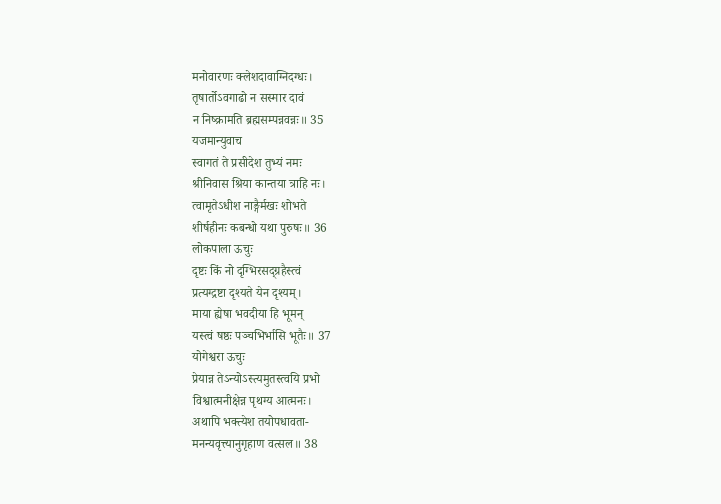मनोवारणः क्लेशदावाग्निदग्धः।
तृषार्तोऽवगाढो न सस्मार दावं
न निष्क्रामति ब्रह्मसम्पन्नवन्नः॥ 35
यजमान्युवाच
स्वागतं ते प्रसीदेश तुभ्यं नमः
श्रीनिवास श्रिया कान्तया त्राहि नः।
त्वामृतेऽधीश नाङ्गैर्मखः शोभते
शीर्षहीनः कबन्धो यथा पुरुषः॥ 36
लोकपाला ऊचुः
दृष्टः किं नो दृग्भिरसद्ग्रहैस्त्वं
प्रत्यग्द्रष्टा दृश्यते येन दृश्यम्।
माया ह्येषा भवदीया हि भूमन्
यस्त्वं षष्ठः पञ्चभिर्भासि भूतैः॥ 37
योगेश्वरा ऊचुः
प्रेयान्न तेऽन्योऽस्त्यमुतस्त्वयि प्रभो
विश्वात्मनीक्षेन्न पृथग्य आत्मनः।
अथापि भक्त्येश तयोपधावता-
मनन्यवृत्त्यानुगृहाण वत्सल॥ 38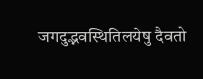जगदुद्भवस्थितिलयेषु दैवतो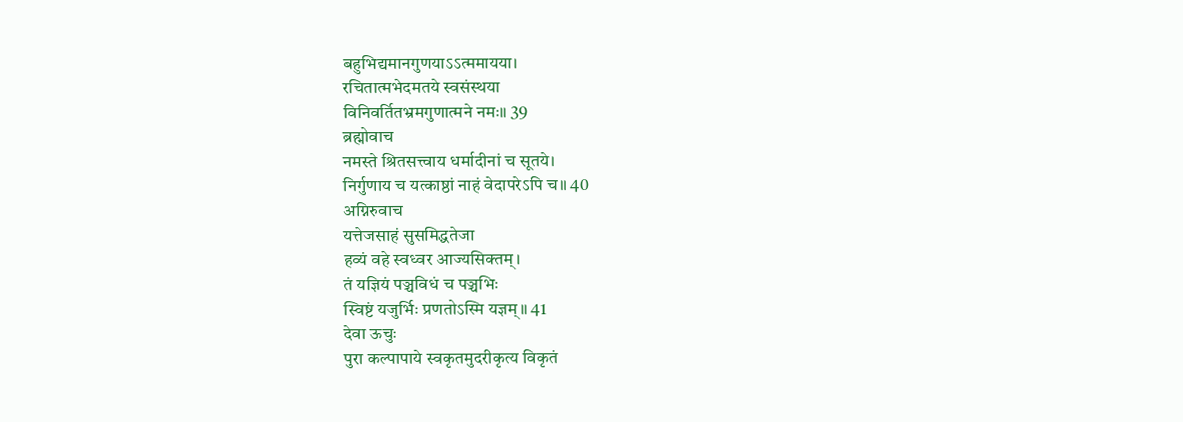बहुभिद्यमानगुणयाऽऽत्ममायया।
रचितात्मभेदमतये स्वसंस्थया
विनिवर्तितभ्रमगुणात्मने नमः॥ 39
ब्रह्मोवाच
नमस्ते श्रितसत्त्वाय धर्मादीनां च सूतये।
निर्गुणाय च यत्काष्ठां नाहं वेदापरेऽपि च॥ 40
अग्निरुवाच
यत्तेजसाहं सुसमिद्धतेजा
हव्यं वहे स्वध्वर आज्यसिक्तम्।
तं यज्ञियं पञ्चविधं च पञ्चभिः
स्विष्टं यजुर्भिः प्रणतोऽस्मि यज्ञम्॥ 41
देवा ऊचुः
पुरा कल्पापाये स्वकृतमुदरीकृत्य विकृतं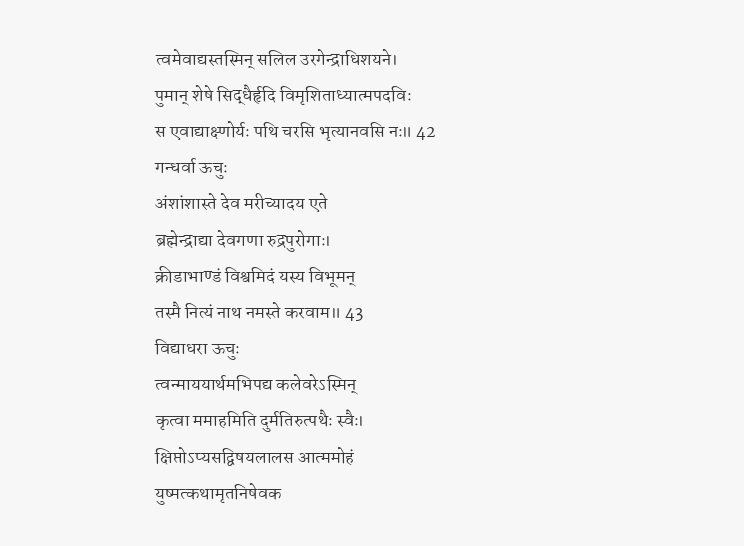त्वमेवाद्यस्तस्मिन् सलिल उरगेन्द्राधिशयने।
पुमान् शेषे सिद्धैर्हृदि विमृशिताध्यात्मपदविः
स एवाद्याक्ष्णोर्यः पथि चरसि भृत्यानवसि नः॥ 42
गन्धर्वा ऊचुः
अंशांशास्ते देव मरीच्यादय एते
ब्रह्मेन्द्राद्या देवगणा रुद्रपुरोगाः।
क्रीडाभाण्डं विश्वमिदं यस्य विभूमन्
तस्मै नित्यं नाथ नमस्ते करवाम॥ 43
विद्याधरा ऊचुः
त्वन्माययार्थमभिपद्य कलेवरेऽस्मिन्
कृत्वा ममाहमिति दुर्मतिरुत्पथैः स्वैः।
क्षिप्तोऽप्यसद्विषयलालस आत्ममोहं
युष्मत्कथामृतनिषेवक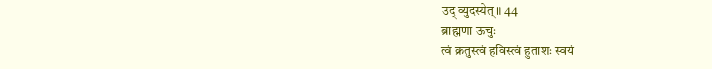उद् व्युदस्येत्॥ 44
ब्राह्मणा ऊचुः
त्वं क्रतुस्त्वं हविस्त्वं हुताशः स्वयं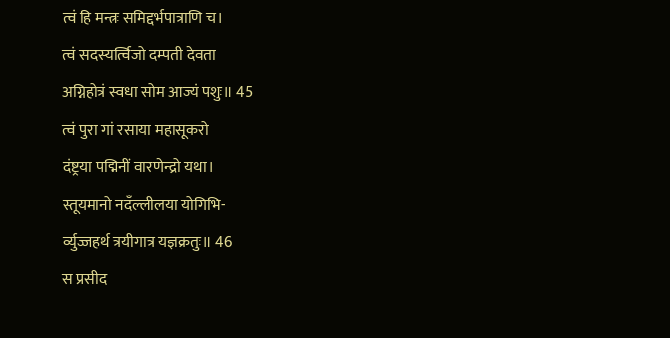त्वं हि मन्त्रः समिद्दर्भपात्राणि च।
त्वं सदस्यर्त्विजो दम्पती देवता
अग्निहोत्रं स्वधा सोम आज्यं पशुः॥ 45
त्वं पुरा गां रसाया महासूकरो
दंष्ट्रया पद्मिनीं वारणेन्द्रो यथा।
स्तूयमानो नदँल्लीलया योगिभि-
र्व्युज्जहर्थ त्रयीगात्र यज्ञक्रतुः॥ 46
स प्रसीद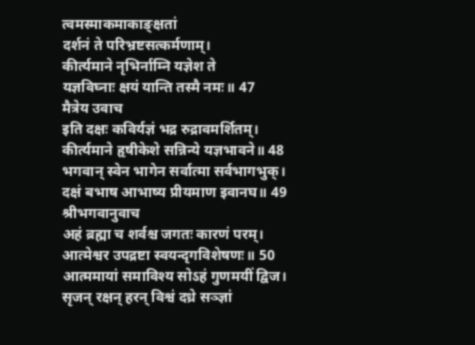त्वमस्माकमाकाङ्क्षतां
दर्शनं ते परिभ्रष्टसत्कर्मणाम्।
कीर्त्यमाने नृभिर्नाम्नि यज्ञेश ते
यज्ञविघ्नाः क्षयं यान्ति तस्मै नमः॥ 47
मैत्रेय उवाच
इति दक्षः कविर्यज्ञं भद्र रुद्रावमर्शितम्।
कीर्त्यमाने हृषीकेशे सन्निन्ये यज्ञभावने॥ 48
भगवान् स्वेन भागेन सर्वात्मा सर्वभागभुक्।
दक्षं बभाष आभाष्य प्रीयमाण इवानघ॥ 49
श्रीभगवानुवाच
अहं ब्रह्मा च शर्वश्च जगतः कारणं परम्।
आत्मेश्वर उपद्रष्टा स्वयन्दृगविशेषणः॥ 50
आत्ममायां समाविश्य सोऽहं गुणमयीं द्विज।
सृजन् रक्षन् हरन् विश्वं दध्रे सञ्ज्ञां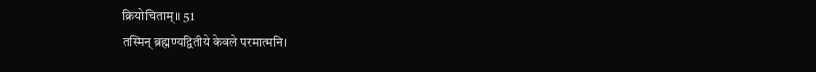क्रियोचिताम्॥ 51
तस्मिन् ब्रह्मण्यद्वितीये केवले परमात्मनि।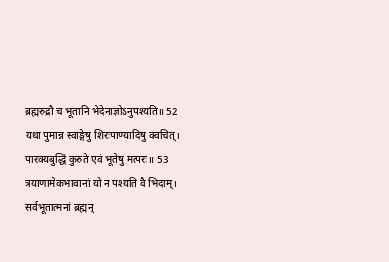ब्रह्मरुद्रौ च भूतानि भेदेनाज्ञोऽनुपश्यति॥ 52
यथा पुमान्न स्वाङ्गेषु शिरःपाण्यादिषु क्वचित्।
पारक्यबुद्धिं कुरुते एवं भूतेषु मत्परः॥ 53
त्रयाणामेकभावानां यो न पश्यति वै भिदाम्।
सर्वभूतात्मनां ब्रह्मन्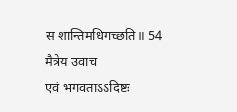स शान्तिमधिगच्छति॥ 54
मैत्रेय उवाच
एवं भगवताऽऽदिष्टः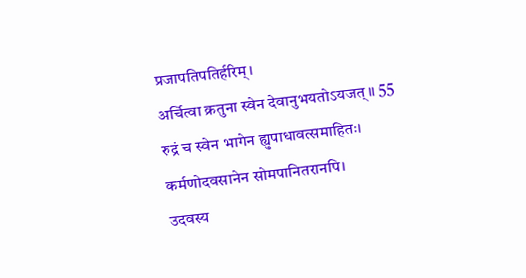प्रजापतिपतिर्हरिम्।
अर्चित्वा क्रतुना स्वेन देवानुभयतोऽयजत्॥ 55
रुद्रं च स्वेन भागेन ह्युपाधावत्समाहितः।
कर्मणोदवसानेन सोमपानितरानपि।
उदवस्य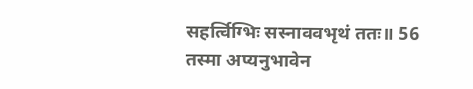सहर्त्विग्भिः सस्नाववभृथं ततः॥ 56
तस्मा अप्यनुभावेन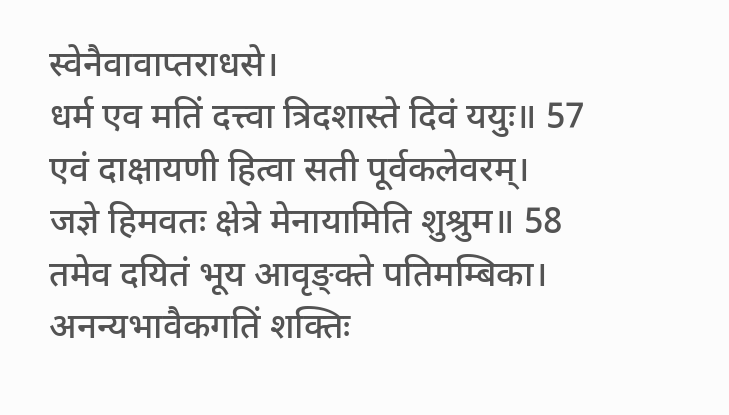स्वेनैवावाप्तराधसे।
धर्म एव मतिं दत्त्वा त्रिदशास्ते दिवं ययुः॥ 57
एवं दाक्षायणी हित्वा सती पूर्वकलेवरम्।
जज्ञे हिमवतः क्षेत्रे मेनायामिति शुश्रुम॥ 58
तमेव दयितं भूय आवृङ्क्ते पतिमम्बिका।
अनन्यभावैकगतिं शक्तिः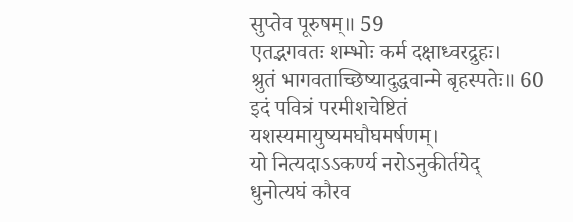सुप्तेव पूरुषम्॥ 59
एतद्भगवतः शम्भोः कर्म दक्षाध्वरद्रुहः।
श्रुतं भागवताच्छिष्यादुद्धवान्मे बृहस्पतेः॥ 60
इदं पवित्रं परमीशचेष्टितं
यशस्यमायुष्यमघौघमर्षणम्।
यो नित्यदाऽऽकर्ण्य नरोऽनुकीर्तयेद्
धुनोत्यघं कौरव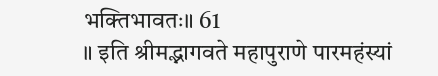भक्तिभावतः॥ 61
॥ इति श्रीमद्भागवते महापुराणे पारमहंस्यां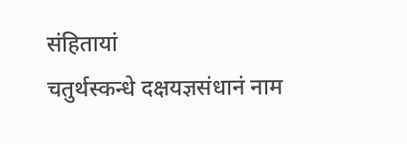संहितायां
चतुर्थस्कन्धे दक्षयज्ञसंधानं नाम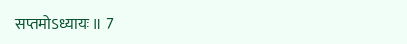सप्तमोऽध्यायः ॥ 7